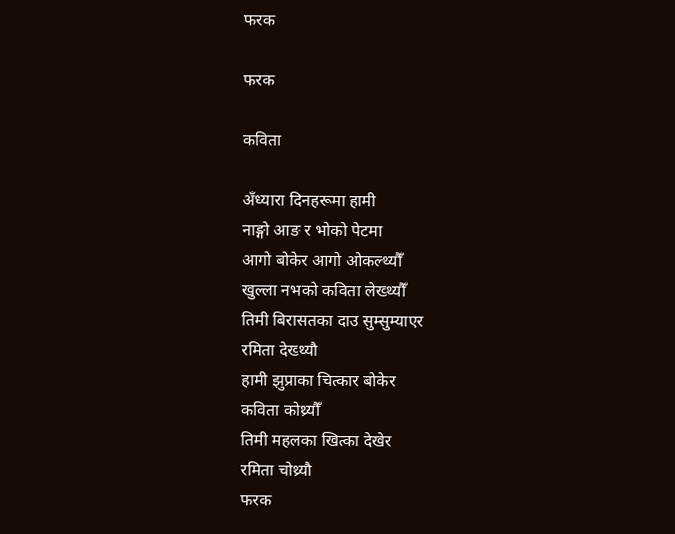फरक

फरक

कविता

अँध्यारा दिनहरूमा हामी
नाङ्गो आङ र भोको पेटमा
आगो बोकेर आगो ओकल्थ्यौँ
खुल्ला नभको कविता लेख्थ्यौँ
तिमी बिरासतका दाउ सुम्सुम्याएर
रमिता देख्थ्यौ
हामी झुप्राका चित्कार बोकेर
कविता कोथ्र्यौँ
तिमी महलका खित्का देखेर
रमिता चोथ्र्यौ
फरक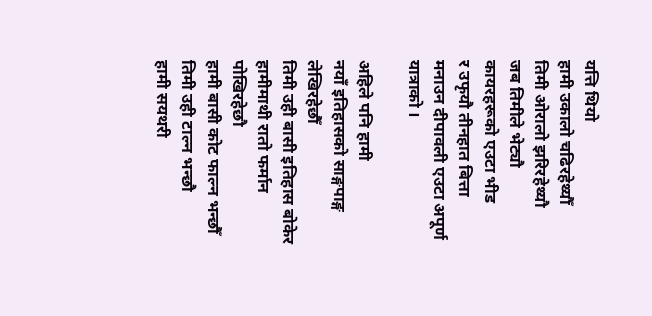यत्ति थियो
हामी उकालो चढिरहेथ्यौँ
तिमी ओरालो झरिरहेथ्यौ
जब तिमीले भेट्यौ
कायरहरूको एउटा भीड
र उफृयौ तीनहात बित्ता
मनाउन दीपावली एउटा अपूर्ण यात्राको ।

अहिले पनि हामी
नयाँ इतिहासको साङ्गपाङ्ग लेखिरहेछौँ
तिमी उही बासी इतिहास बोकेर
हामीमाथी रातो फर्मान पोखिरहेछौ
हामी बासी कोट फाल्न भन्छौँ
तिमी उही टाल्न भन्छौ
हामी सयथरी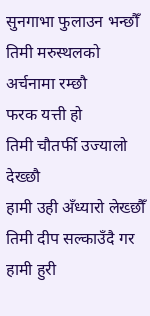सुनगाभा फुलाउन भन्छौँ
तिमी मरुस्थलको अर्चनामा रम्छौ
फरक यत्ती हो
तिमी चौतर्फी उज्यालो देख्छौ
हामी उही अँध्यारो लेख्छौँ
तिमी दीप सल्काउँदै गर
हामी हुरी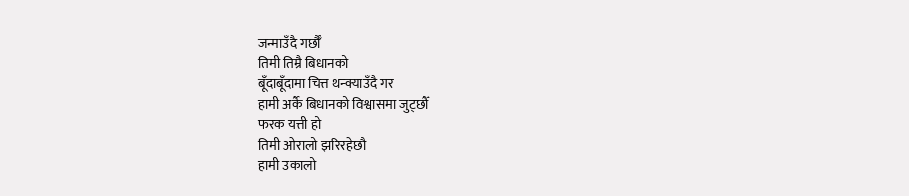जन्माउँदै गर्छौँ
तिमी तिम्रै बिधानको
बूँदाबूँदामा चित्त थन्क्याउँदै गर
हामी अर्कै बिधानको विश्वासमा जुट्छौँ
फरक यत्ती हो
तिमी ओरालो झरिरहेछौ
हामी उकालो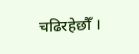चढिरहेछौँ ।